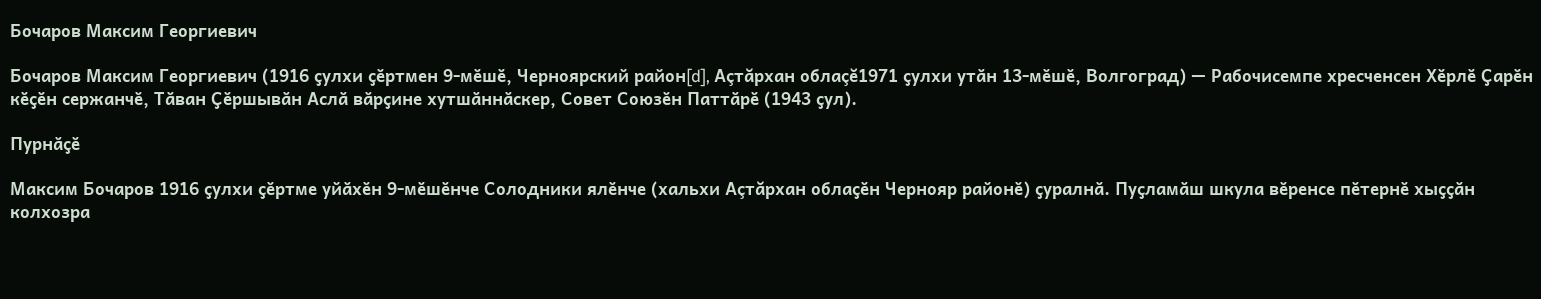Бочаров Максим Георгиевич

Бочаров Максим Георгиевич (1916 ҫулхи ҫӗртмен 9-мӗшӗ, Черноярский район[d], Аçтăрхан облаçĕ1971 ҫулхи утӑн 13-мӗшӗ, Волгоград) — Рабочисемпе хресченсен Хӗрлӗ Ҫарӗн кӗҫӗн сержанчӗ, Тӑван Ҫӗршывӑн Аслӑ вӑрҫине хутшӑннӑскер, Совет Союзӗн Паттӑрӗ (1943 ҫул).

Пурнӑҫӗ

Максим Бочаров 1916 ҫулхи ҫӗртме уйӑхӗн 9-мӗшӗнче Солодники ялӗнче (хальхи Аçтăрхан облаҫӗн Чернояр районӗ) ҫуралнӑ. Пуҫламӑш шкула вӗренсе пӗтернӗ хыҫҫӑн колхозра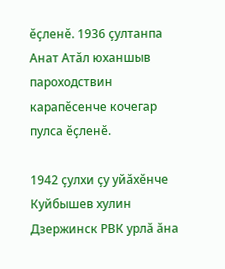ӗҫленӗ. 1936 ҫултанпа Анат Атӑл юханшыв пароходствин карапӗсенче кочегар пулса ӗҫленӗ.

1942 ҫулхи ҫу уйӑхӗнче Куйбышев хулин Дзержинск РВК урлӑ ӑна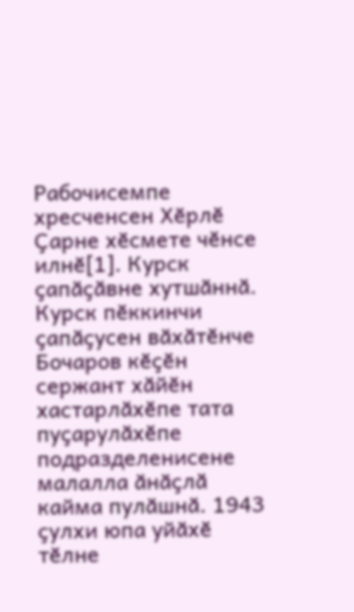Рабочисемпе хресченсен Хӗрлӗ Ҫарне хӗсмете чӗнсе илнӗ[1]. Курск ҫапӑҫӑвне хутшӑннӑ. Курск пӗккинчи ҫапӑҫусен вӑхӑтӗнче Бочаров кӗҫӗн сержант хӑйӗн хастарлӑхӗпе тата пуҫарулӑхӗпе подразделенисене малалла ӑнӑҫлӑ кайма пулӑшнӑ. 1943 ҫулхи юпа уйӑхӗ тӗлне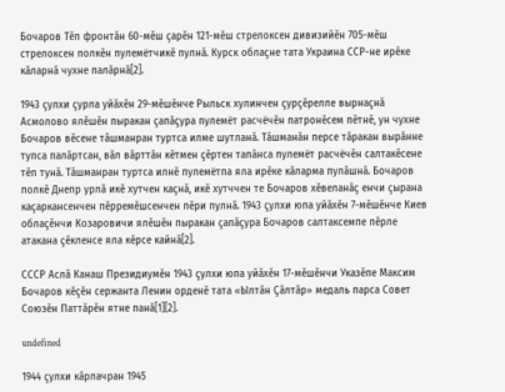Бочаров Тӗп фронтӑн 60-мӗш ҫарӗн 121-мӗш стрелоксен дивизийӗн 705-мӗш стрелоксен полкӗн пулемётчикĕ пулнӑ. Курск облаҫне тата Украина ССР-не ирӗке кӑларнӑ чухне палӑрнӑ[2].

1943 ҫулхи ҫурла уйӑхӗн 29-мӗшӗнче Рыльск хулинчен ҫурҫӗрелле вырнаҫнӑ Асмолово ялӗшӗн пыракан ҫапӑҫура пулемёт расчёчӗн патронӗсем пӗтнӗ, ун чухне Бочаров вӗсене тӑшманран туртса илме шутланӑ. Тӑшманӑн персе тӑракан вырӑнне тупса палӑртсан, вӑл вӑрттӑн кӗтмен ҫӗртен тапӑнса пулемёт расчёчӗн салтакӗсене тӗп тунӑ. Тӑшманран туртса илнӗ пулемётпа яла ирӗке кӑларма пулӑшнӑ. Бочаров полкӗ Днепр урлӑ икӗ хутчен каҫнӑ, икӗ хутччен те Бочаров хӗвеланӑҫ енчи ҫырана каҫаркансенчен пӗрремӗшсенчен пӗри пулнӑ. 1943 ҫулхи юпа уйӑхӗн 7-мӗшӗнче Киев облаҫӗнчи Козаровичи ялӗшӗн пыракан ҫапӑҫура Бочаров салтаксемпе пӗрле атакана ҫӗкленсе яла кӗрсе кайнӑ[2].

СССР Аслӑ Канаш Президиумӗн 1943 ҫулхи юпа уйӑхӗн 17-мӗшӗнчи Указӗпе Максим Бочаров кӗҫӗн сержанта Ленин орденӗ тата «Ылтӑн Ҫӑлтӑр» медаль парса Совет Союзӗн Паттӑрӗн ятне панӑ[1][2].

undefined

1944 ҫулхи кӑрлачран 1945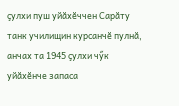ҫулхи пуш уйӑхӗччен Сарӑту танк училищин курсанчӗ пулнӑ, анчах та 1945 ҫулхи чӳк уйӑхӗнче запаса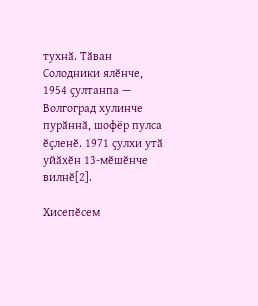тухнӑ. Тӑван Солодники ялӗнче, 1954 ҫултанпа — Волгоград хулинче пурӑннӑ, шофёр пулса ӗҫленӗ. 1971 ҫулхи утӑ уйӑхӗн 13-мӗшӗнче вилнӗ[2].

Хисепӗсем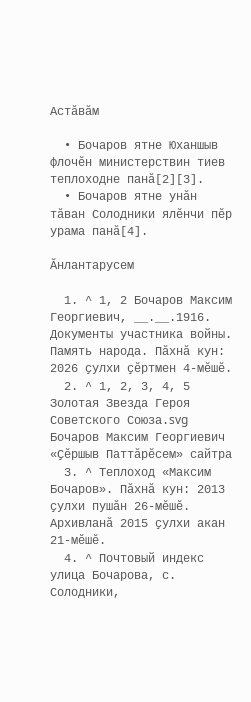Астӑвӑм

  • Бочаров ятне Юханшыв флочӗн министерствин тиев теплоходне панӑ[2][3].
  • Бочаров ятне унӑн тӑван Солодники ялӗнчи пӗр урама панӑ[4].

Ӑнлантарусем

  1. ^ 1, 2 Бочаров Максим Георгиевич, __.__.1916. Документы участника войны. Память народа. Пӑхнӑ кун: 2026 ҫулхи ҫӗртмен 4-мӗшӗ.
  2. ^ 1, 2, 3, 4, 5 Золотая Звезда Героя Советского Союза.svg Бочаров Максим Георгиевич «Ҫӗршыв Паттӑрӗсем» сайтра
  3. ^ Теплоход «Максим Бочаров». Пӑхнӑ кун: 2013 ҫулхи пушӑн 26-мӗшӗ. Архивланӑ 2015 ҫулхи акан 21-мӗшӗ.
  4. ^ Почтовый индекс улица Бочарова, с. Солодники,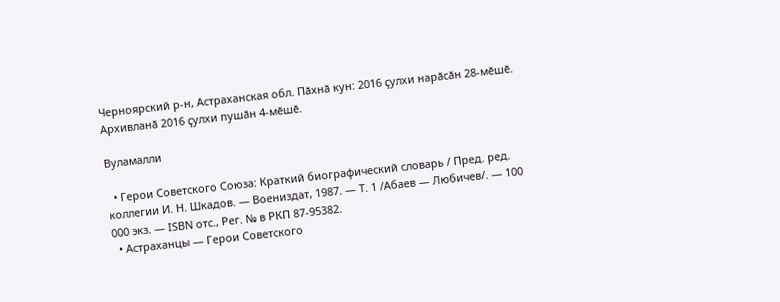Черноярский р-н, Астраханская обл. Пӑхнӑ кун: 2016 ҫулхи нарӑсӑн 28-мӗшӗ. Архивланӑ 2016 ҫулхи пушӑн 4-мӗшӗ.

Вуламалли

  • Герои Советского Союза: Краткий биографический словарь / Пред. ред. коллегии И. Н. Шкадов. — Воениздат, 1987. — Т. 1 /Абаев — Любичев/. — 100 000 экз. — ISBN отс., Рег. № в РКП 87-95382.
  • Астраханцы — Герои Советского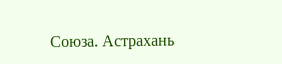Союза. Астрахань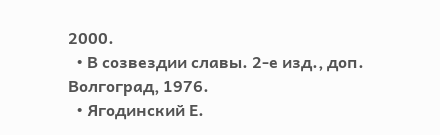2000.
  • В созвездии славы. 2-е изд., доп. Волгоград, 1976.
  • Ягодинский Е.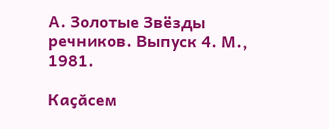А. Золотые Звёзды речников. Выпуск 4. М., 1981.

Каҫӑсем